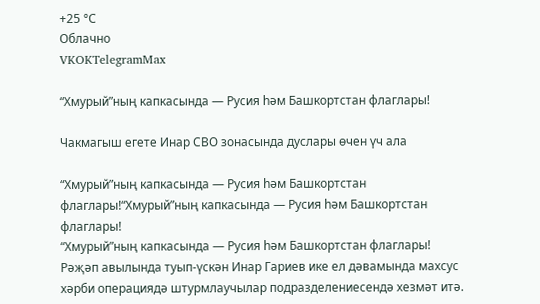+25 °С
Облачно
VKOKTelegramMax

“Хмурый”ның капкасында — Русия һәм Башкортстан флаглары!

Чакмагыш егете Инар СВО зонасында дуслары өчен үч ала

“Хмурый”ның капкасында — Русия һәм Башкортстан флаглары!“Хмурый”ның капкасында — Русия һәм Башкортстан флаглары!
“Хмурый”ның капкасында — Русия һәм Башкортстан флаглары!
Рәҗәп авылында туып-үскән Инар Гариев ике ел дәвамында махсус хәрби операциядә штурмлаучылар подразделениесендә хезмәт итә.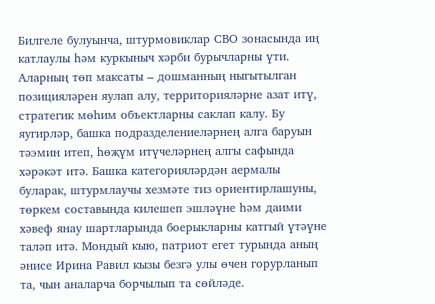Билгеле булуынча, штурмовиклар СВО зонасында иң катлаулы һәм куркыныч хәрби бурычларны үти. Аларның төп максаты – дошманның ныгытылган позицияләрен яулап алу, территорияләрне азат итү, стратегик мөһим объектларны саклап калу. Бу яугирләр, башка подразделениеләрнең алга баруын тәэмин итеп, һөҗүм итүчеләрнең алгы сафында хәрәкәт итә. Башка категорияләрдән аермалы буларак, штурмлаучы хезмәте тиз ориентирлашуны, төркем составында килешеп эшләүне һәм даими хәвеф янау шартларында боерыкларны катгый үтәүне таләп итә. Мондый кыю, патриот егет турында аның әнисе Ирина Равил кызы безгә улы өчен горурланып та, чын аналарча борчылып та сөйләде.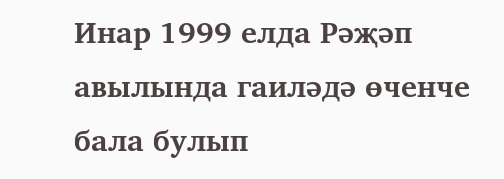Инар 1999 елда Рәҗәп авылында гаиләдә өченче бала булып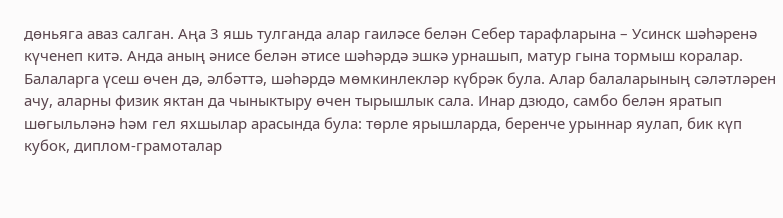дөньяга аваз салган. Аңа 3 яшь тулганда алар гаиләсе белән Себер тарафларына – Усинск шәһәренә күченеп китә. Анда аның әнисе белән әтисе шәһәрдә эшкә урнашып, матур гына тормыш коралар. Балаларга үсеш өчен дә, әлбәттә, шәһәрдә мөмкинлекләр күбрәк була. Алар балаларының сәләтләрен ачу, аларны физик яктан да чыныктыру өчен тырышлык сала. Инар дзюдо, самбо белән яратып шөгыльләнә һәм гел яхшылар арасында була: төрле ярышларда, беренче урыннар яулап, бик күп кубок, диплом-грамоталар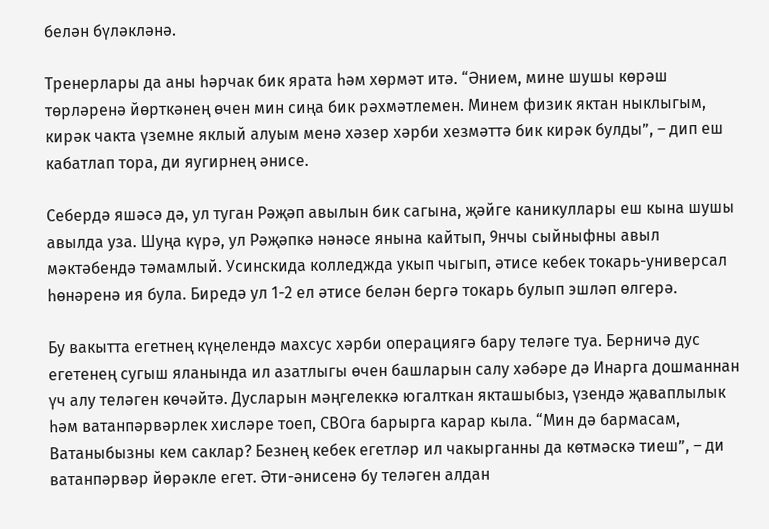белән бүләкләнә.

Тренерлары да аны һәрчак бик ярата һәм хөрмәт итә. “Әнием, мине шушы көрәш төрләренә йөрткәнең өчен мин сиңа бик рәхмәтлемен. Минем физик яктан ныклыгым, кирәк чакта үземне яклый алуым менә хәзер хәрби хезмәттә бик кирәк булды”, – дип еш кабатлап тора, ди яугирнең әнисе.

Себердә яшәсә дә, ул туган Рәҗәп авылын бик сагына, җәйге каникуллары еш кына шушы авылда уза. Шуңа күрә, ул Рәҗәпкә нәнәсе янына кайтып, 9нчы сыйныфны авыл мәктәбендә тәмамлый. Усинскида колледжда укып чыгып, әтисе кебек токарь-универсал һөнәренә ия була. Биредә ул 1-2 ел әтисе белән бергә токарь булып эшләп өлгерә.

Бу вакытта егетнең күңелендә махсус хәрби операциягә бару теләге туа. Берничә дус егетенең сугыш яланында ил азатлыгы өчен башларын салу хәбәре дә Инарга дошманнан үч алу теләген көчәйтә. Дусларын мәңгелеккә югалткан якташыбыз, үзендә җаваплылык һәм ватанпәрвәрлек хисләре тоеп, СВОга барырга карар кыла. “Мин дә бармасам, Ватаныбызны кем саклар? Безнең кебек егетләр ил чакырганны да көтмәскә тиеш”, – ди ватанпәрвәр йөрәкле егет. Әти-әнисенә бу теләген алдан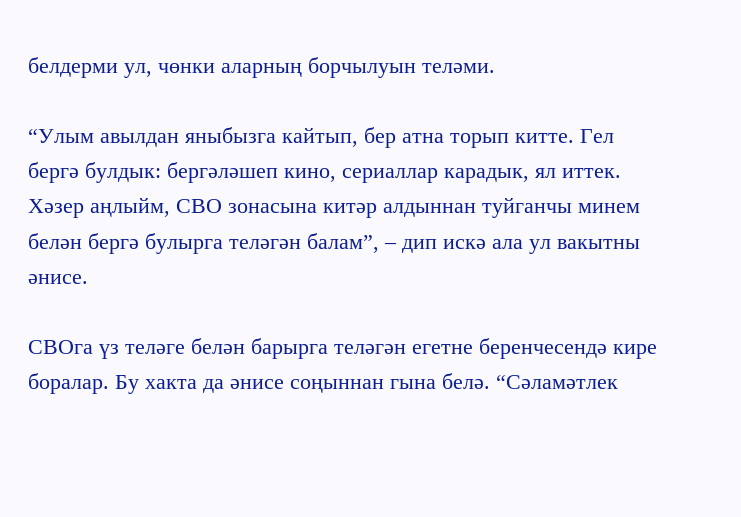белдерми ул, чөнки аларның борчылуын теләми.

“Улым авылдан яныбызга кайтып, бер атна торып китте. Гел бергә булдык: бергәләшеп кино, сериаллар карадык, ял иттек. Хәзер аңлыйм, СВО зонасына китәр алдыннан туйганчы минем белән бергә булырга теләгән балам”, – дип искә ала ул вакытны әнисе.

СВОга үз теләге белән барырга теләгән егетне беренчесендә кире боралар. Бу хакта да әнисе соңыннан гына белә. “Сәламәтлек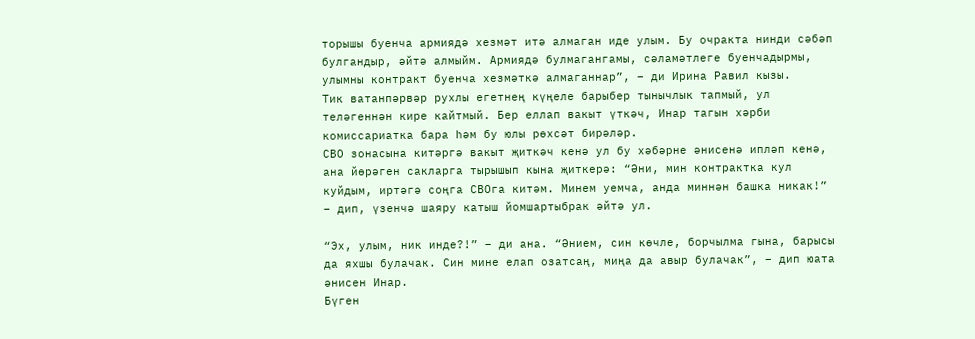торышы буенча армиядә хезмәт итә алмаган иде улым. Бу очракта нинди сәбәп булгандыр, әйтә алмыйм. Армиядә булмагангамы, сәламәтлеге буенчадырмы, улымны контракт буенча хезмәткә алмаганнар”, – ди Ирина Равил кызы.
Тик ватанпәрвәр рухлы егетнең күңеле барыбер тынычлык тапмый, ул теләгеннән кире кайтмый. Бер еллап вакыт үткәч, Инар тагын хәрби комиссариатка бара һәм бу юлы рөхсәт бирәләр.
СВО зонасына китәргә вакыт җиткәч кенә ул бу хәбәрне әнисенә ипләп кенә, ана йөрәген сакларга тырышып кына җиткерә: “Әни, мин контрактка кул куйдым, иртәгә соңга СВОга китәм. Минем уемча, анда миннән башка никак!” – дип, үзенчә шаяру катыш йомшартыбрак әйтә ул.

“Эх, улым, ник инде?!” – ди ана. “Әнием, син көчле, борчылма гына, барысы да яхшы булачак. Син мине елап озатсаң, миңа да авыр булачак”, – дип юата әнисен Инар.
Бүген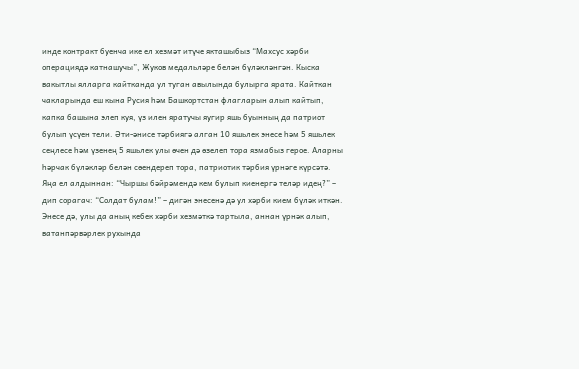инде контракт буенча ике ел хезмәт итүче якташыбыз “Махсус хәрби операциядә катнашучы”, Жуков медальләре белән бүләкләнгән. Кыска вакытлы ялларга кайтканда ул туган авылында булырга ярата. Кайткан чакларында еш кына Русия һәм Башкортстан флагларын алып кайтып, капка башына элеп куя, үз илен яратучы яугир яшь буынның да патриот булып үсүен тели. Әти-әнисе тәрбиягә алган 10 яшьлек энесе һәм 5 яшьлек сеңлесе һәм үзенең 5 яшьлек улы өчен дә өзелеп тора язмабыз герое. Аларны һәрчак бүләкләр белән сөендереп тора, патриотик тәрбия үрнәге күрсәтә.
Яңа ел алдыннан: “Чыршы бәйрәмендә кем булып киенергә теләр идең?” – дип сорагач: “Солдат булам!” – дигән энесенә дә ул хәрби кием бүләк иткән. Энесе дә, улы да аның кебек хәрби хезмәткә тартыла, аннан үрнәк алып, ватанпәрвәрлек рухында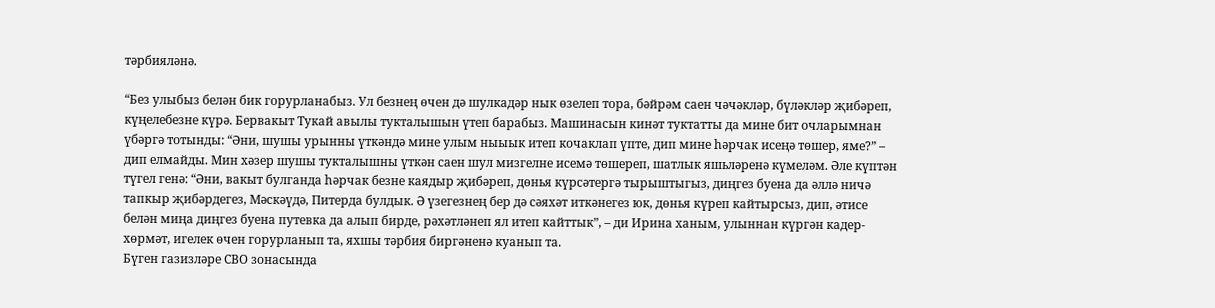тәрбияләнә.

“Без улыбыз белән бик горурланабыз. Ул безнең өчен дә шулкадәр нык өзелеп тора, бәйрәм саен чәчәкләр, бүләкләр җибәреп, күңелебезне күрә. Бервакыт Тукай авылы тукталышын үтеп барабыз. Машинасын кинәт туктатты да мине бит очларымнан үбәргә тотынды: “Әни, шушы урынны үткәндә мине улым ныыык итеп кочаклап үпте, дип мине һәрчак исеңә төшер, яме?” – дип елмайды. Мин хәзер шушы тукталышны үткән саен шул мизгелне исемә төшереп, шатлык яшьләренә күмеләм. Әле күптән түгел генә: “Әни, вакыт булганда һәрчак безне каядыр җибәреп, дөнья күрсәтергә тырыштыгыз, диңгез буена да әллә ничә тапкыр җибәрдегез, Мәскәүдә, Питерда булдык. Ә үзегезнең бер дә сәяхәт иткәнегез юк, дөнья күреп кайтырсыз, дип, әтисе белән миңа диңгез буена путевка да алып бирде, рәхәтләнеп ял итеп кайттык”, – ди Ирина ханым, улыннан күргән кадер-хөрмәт, игелек өчен горурланып та, яхшы тәрбия биргәненә куанып та.
Бүген газизләре СВО зонасында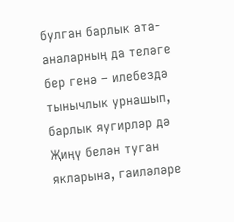булган барлык ата-аналарның да теләге бер генә – илебездә тынычлык урнашып, барлык яугирләр дә Җиңү белән туган якларына, гаиләләре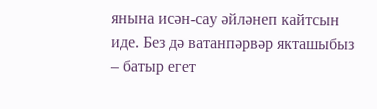янына исән-сау әйләнеп кайтсын иде. Без дә ватанпәрвәр якташыбыз – батыр егет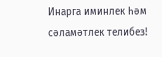Инарга иминлек һәм сәламәтлек телибез!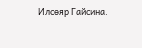Илсөяр Гайсина.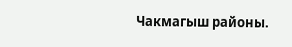Чакмагыш районы.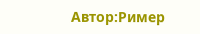Автор:Ример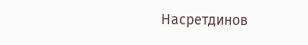Насретдинов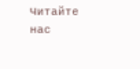Читайте нас